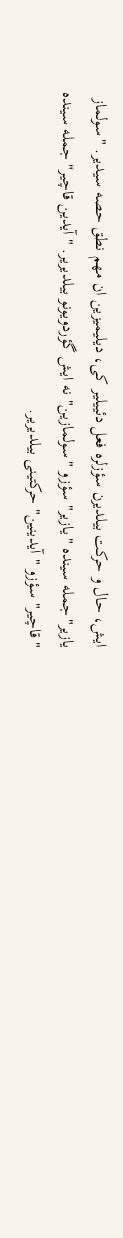ایش، حال و حرکت بیلدیرن سؤزلره فعل دئییلیر کی، دیلیمیزین ان مهم نطق حصه سیدیر. "سولماز یازیر"جمله سینده "یازیر" سؤزو "سولمازین" نه ایش گؤردویونو بیلدیریر. "آیدین قاچیر" جمله سینده "قاچیر" سؤزو "آیدینین" حرکتینی بیلدیریر.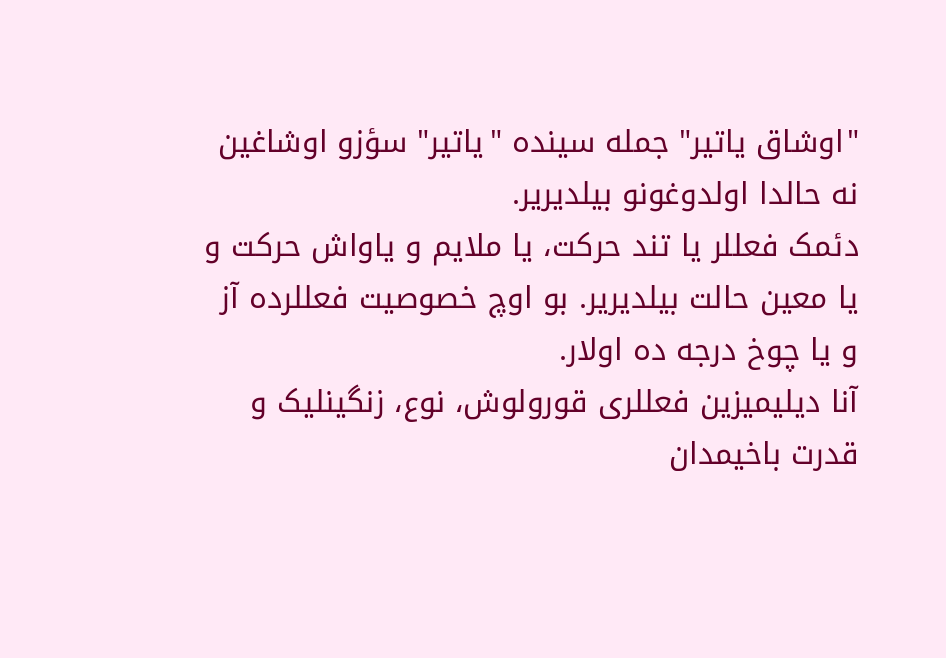"اوشاق یاتیر" جمله سینده "یاتیر" سؤزو اوشاغین نه حالدا اولدوغونو بیلدیریر.
دئمک فعللر یا تند حرکت، یا ملایم و یاواش حرکت و یا معین حالت بیلدیریر. بو اوچ خصوصیت فعللرده آز و یا چوخ درجه ده اولار.
آنا دیلیمیزین فعللری قورولوش، نوع، زنگینلیک و قدرت باخیمدان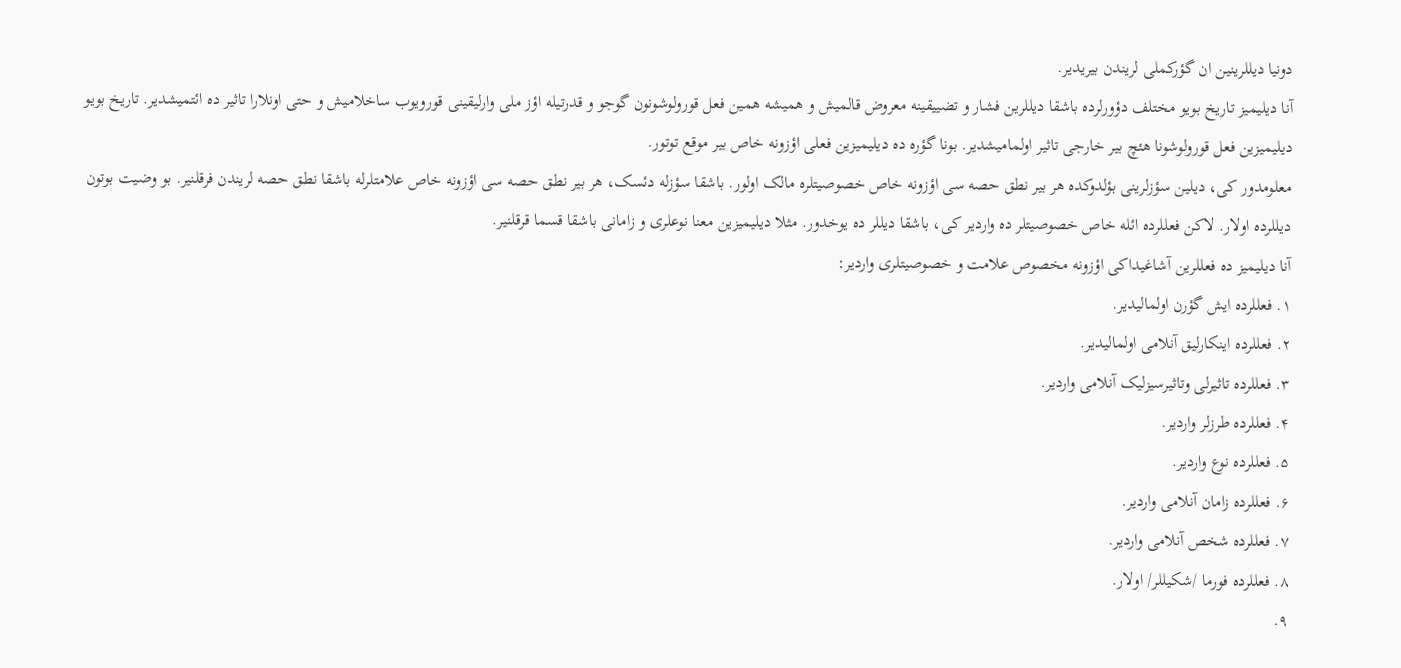دونیا دیللرینین ان گؤرکملی لریندن بیریدیر.
آنا دیلیمیز تاریخ بویو مختلف دؤورلرده باشقا دیللرین فشار و تضییقینه معروض قالمیش و همیشه همین فعل قورولوشونون گوجو و قدرتیله اؤز ملی وارلیقینی قورویوب ساخلامیش و حتی اونلارا تاثیر ده ائتمیشدیر. تاریخ بویو دیلیمیزین فعل قورولوشونا هئچ بیر خارجی تاثیر اولمامیشدیر. بونا گؤره ده دیلیمیزین فعلی اؤزونه خاص بیر موقع توتور.
معلومدور کی، دیلین سؤزلرینی بؤلدوکده هر بیر نطق حصه سی اؤزونه خاص خصوصیتلره مالک اولور. باشقا سؤزله دئسک، هر بیر نطق حصه سی اؤزونه خاص علامتلرله باشقا نطق حصه لریندن فرقلنیر. بو وضیت بوتون دیللرده اولار. لاکن فعللرده ائله خاص خصوصیتلر ده واردیر کی، باشقا دیللر ده یوخدور. مثلا دیلیمیزین معنا نوعلری و زامانی باشقا قسما قرقلنیر.
آنا دیلیمیز ده فعللرین آشاغیداکی اؤزونه مخصوص علامت و خصوصیتلری واردیر:
١. فعللرده ایش گؤرن اولمالیدیر.
٢. فعللرده اینکارلیق آنلامی اولمالیدیر.
٣. فعللرده تاثیرلی وتاثیرسیزلیک آنلامی واردیر.
۴. فعللرده طرزلر واردیر.
۵. فعللرده نوع واردیر.
۶. فعللرده زامان آنلامی واردیر.
۷. فعللرده شخص آنلامی واردیر.
٨. فعللرده فورما /شکیللر/ اولار.
٩.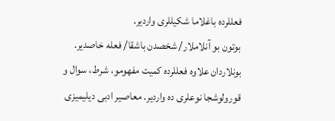فعللرده باغلاما شکیللری واردیر.
بوتون بو آنلاملار/ شخصدن باشقا/ فعله خاصدیر.
بونلاردان علاوه فعللرده کمیت مفهومو، شرط، سوال و قورولوشجا نوعلری ده واردیر. معاصیر ادبی دیلیمیزی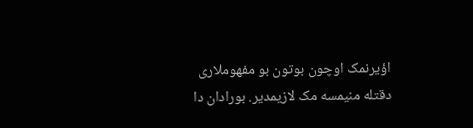اؤیرنمک اوچون بوتون بو مفهوملاری دقتله منیمسه مک لازیمدیر. بورادان دا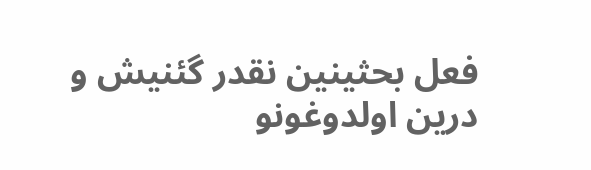فعل بحثینین نقدر گئنیش و درین اولدوغونو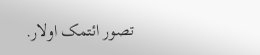تصور ائتمک اولار.